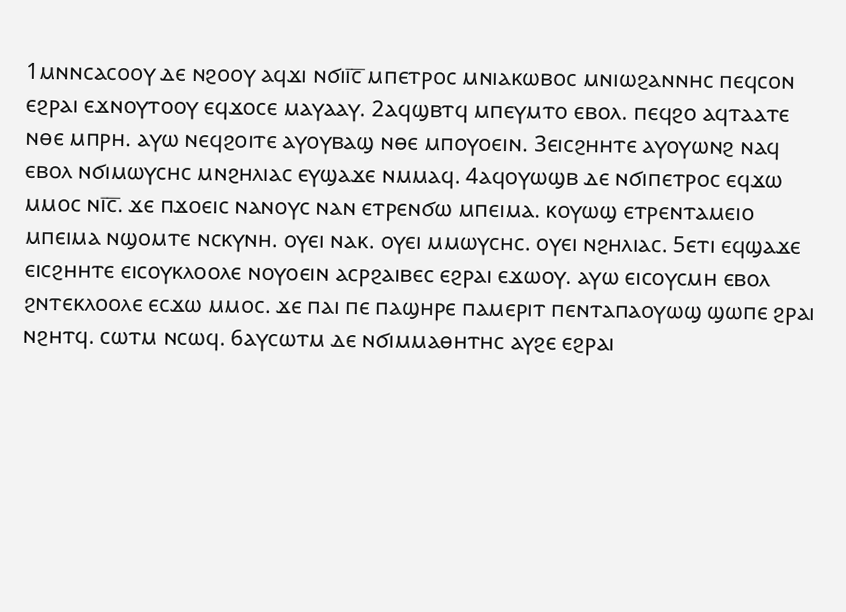1ⲙⲛⲛⲥⲁⲥⲟⲟⲩ ⲇⲉ ⲛϩⲟⲟⲩ ⲁϥϫⲓ ⲛϭⲓⲓ̅ⲥ̅ ⲙⲡⲉⲧⲣⲟⲥ ⲙⲛⲓⲁⲕⲱⲃⲟⲥ ⲙⲛⲓⲱϩⲁⲛⲛⲏⲥ ⲡⲉϥⲥⲟⲛ ⲉϩⲣⲁⲓ ⲉϫⲛⲟⲩⲧⲟⲟⲩ ⲉϥϫⲟⲥⲉ ⲙⲁⲩⲁⲁⲩ. 2ⲁϥϣⲃⲧϥ ⲙⲡⲉⲩⲙⲧⲟ ⲉⲃⲟⲗ. ⲡⲉϥϩⲟ ⲁϥⲧⲁⲁⲧⲉ ⲛⲑⲉ ⲙⲡⲣⲏ. ⲁⲩⲱ ⲛⲉϥϩⲟⲓⲧⲉ ⲁⲩⲟⲩⲃⲁϣ ⲛⲑⲉ ⲙⲡⲟⲩⲟⲉⲓⲛ. 3ⲉⲓⲥϩⲏⲏⲧⲉ ⲁⲩⲟⲩⲱⲛϩ ⲛⲁϥ ⲉⲃⲟⲗ ⲛϭⲓⲙⲱⲩⲥⲏⲥ ⲙⲛϩⲏⲗⲓⲁⲥ ⲉⲩϣⲁϫⲉ ⲛⲙⲙⲁϥ. 4ⲁϥⲟⲩⲱϣⲃ ⲇⲉ ⲛϭⲓⲡⲉⲧⲣⲟⲥ ⲉϥϫⲱ ⲙⲙⲟⲥ ⲛⲓ̅ⲥ̅. ϫⲉ ⲡϫⲟⲉⲓⲥ ⲛⲁⲛⲟⲩⲥ ⲛⲁⲛ ⲉⲧⲣⲉⲛϭⲱ ⲙⲡⲉⲓⲙⲁ. ⲕⲟⲩⲱϣ ⲉⲧⲣⲉⲛⲧⲁⲙⲉⲓⲟ ⲙⲡⲉⲓⲙⲁ ⲛϣⲟⲙⲧⲉ ⲛⲥⲕⲩⲛⲏ. ⲟⲩⲉⲓ ⲛⲁⲕ. ⲟⲩⲉⲓ ⲙⲙⲱⲩⲥⲏⲥ. ⲟⲩⲉⲓ ⲛϩⲏⲗⲓⲁⲥ. 5ⲉⲧⲓ ⲉϥϣⲁϫⲉ ⲉⲓⲥϩⲏⲏⲧⲉ ⲉⲓⲥⲟⲩⲕⲗⲟⲟⲗⲉ ⲛⲟⲩⲟⲉⲓⲛ ⲁⲥⲣϩⲁⲓⲃⲉⲥ ⲉϩⲣⲁⲓ ⲉϫⲱⲟⲩ. ⲁⲩⲱ ⲉⲓⲥⲟⲩⲥⲙⲏ ⲉⲃⲟⲗ ϩⲛⲧⲉⲕⲗⲟⲟⲗⲉ ⲉⲥϫⲱ ⲙⲙⲟⲥ. ϫⲉ ⲡⲁⲓ ⲡⲉ ⲡⲁϣⲏⲣⲉ ⲡⲁⲙⲉⲣⲓⲧ ⲡⲉⲛⲧⲁⲡⲁⲟⲩⲱϣ ϣⲱⲡⲉ ϩⲣⲁⲓ ⲛϩⲏⲧϥ. ⲥⲱⲧⲙ ⲛⲥⲱϥ. 6ⲁⲩⲥⲱⲧⲙ ⲇⲉ ⲛϭⲓⲙⲙⲁⲑⲏⲧⲏⲥ ⲁⲩϩⲉ ⲉϩⲣⲁⲓ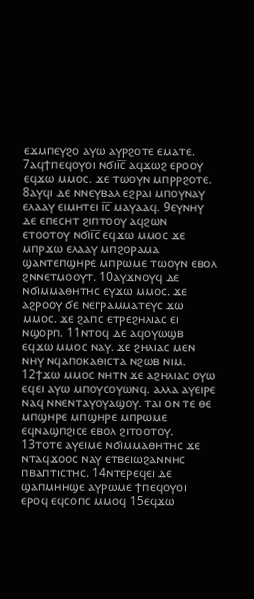ⲉϫⲙⲡⲉⲩϩⲟ ⲁⲩⲱ ⲁⲩⲣϩⲟⲧⲉ ⲉⲙⲁⲧⲉ. 7ⲁϥϯⲡⲉϥⲟⲩⲟⲓ ⲛϭⲓⲓ̅ⲥ̅ ⲁϥϫⲱϩ ⲉⲣⲟⲟⲩ ⲉϥϫⲱ ⲙⲙⲟⲥ. ϫⲉ ⲧⲱⲟⲩⲛ ⲙⲡⲣⲣϩⲟⲧⲉ. 8ⲁⲩϥⲓ ⲇⲉ ⲛⲛⲉⲩⲃⲁⲗ ⲉϩⲣⲁⲓ ⲙⲡⲟⲩⲛⲁⲩ ⲉⲗⲁⲁⲩ ⲉⲓⲙⲏⲧⲉⲓ ⲓ̅ⲥ̅ ⲙⲁⲩⲁⲁϥ. 9ⲉⲩⲛⲏⲩ ⲇⲉ ⲉⲡⲉⲥⲏⲧ ϩⲓⲡⲧⲟⲟⲩ ⲁϥϩⲱⲛ ⲉⲧⲟⲟⲧⲟⲩ ⲛϭⲓⲓ̅ⲥ̅ ⲉϥϫⲱ ⲙⲙⲟⲥ ϫⲉ ⲙⲡⲣϫⲱ ⲉⲗⲁⲁⲩ ⲙⲡϩⲟⲣⲁⲙⲁ ϣⲁⲛⲧⲉⲡϣⲏⲣⲉ ⲙⲡⲣⲱⲙⲉ ⲧⲱⲟⲩⲛ ⲉⲃⲟⲗ ϩⲛⲛⲉⲧⲙⲟⲟⲩⲧ. 10ⲁⲩϫⲛⲟⲩϥ ⲇⲉ ⲛϭⲓⲙⲙⲁⲑⲏⲧⲏⲥ ⲉⲩϫⲱ ⲙⲙⲟⲥ. ϫⲉ ⲁϩⲣⲟⲟⲩ ϭⲉ ⲛⲉⲅⲣⲁⲙⲙⲁⲧⲉⲩⲥ ϫⲱ ⲙⲙⲟⲥ. ϫⲉ ϩⲁⲡⲥ ⲉⲧⲣⲉϩⲏⲗⲓⲁⲥ ⲉⲓ ⲛϣⲟⲣⲡ. 11ⲛⲧⲟϥ ⲇⲉ ⲁϥⲟⲩⲱϣⲃ ⲉϥϫⲱ ⲙⲙⲟⲥ ⲛⲁⲩ. ϫⲉ ϩⲏⲗⲓⲁⲥ ⲙⲉⲛ ⲛⲏⲩ ⲛϥⲁⲡⲟⲕⲁⲑⲓⲥⲧⲁ ⲛϩⲱⲃ ⲛⲓⲙ. 12ϯϫⲱ ⲙⲙⲟⲥ ⲛⲏⲧⲛ ϫⲉ ⲁϩⲏⲗⲓⲁⲥ ⲟⲩⲱ ⲉϥⲉⲓ ⲁⲩⲱ ⲙⲡⲟⲩⲥⲟⲩⲱⲛϥ. ⲁⲗⲗⲁ ⲁⲩⲉⲓⲣⲉ ⲛⲁϥ ⲛⲛⲉⲛⲧⲁⲩⲟⲩⲁϣⲟⲩ. ⲧⲁⲓ ⲟⲛ ⲧⲉ ⲑⲉ ⲙⲡϣⲏⲣⲉ ⲙⲡϣⲏⲣⲉ ⲙⲡⲣⲱⲙⲉ ⲉϥⲛⲁϣⲡϩⲓⲥⲉ ⲉⲃⲟⲗ ϩⲓⲧⲟⲟⲧⲟⲩ. 13ⲧⲟⲧⲉ ⲁⲩⲉⲓⲙⲉ ⲛϭⲓⲙⲙⲁⲑⲏⲧⲏⲥ ϫⲉ ⲛⲧⲁϥϫⲟⲟⲥ ⲛⲁⲩ ⲉⲧⲃⲉⲓⲱϩⲁⲛⲛⲏⲥ ⲡⲃⲁⲡⲧⲓⲥⲧⲏⲥ. 14ⲛⲧⲉⲣⲉϥⲉⲓ ⲇⲉ ϣⲁⲡⲙⲏⲏϣⲉ ⲁⲩⲣⲱⲙⲉ ϯⲡⲉϥⲟⲩⲟⲓ ⲉⲣⲟϥ ⲉϥⲥⲟⲡⲥ ⲙⲙⲟϥ 15ⲉϥϫⲱ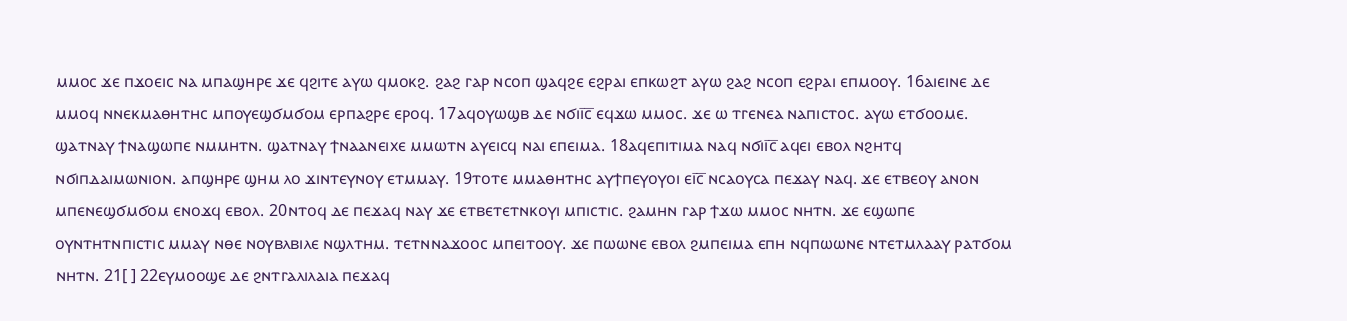ⲙⲙⲟⲥ ϫⲉ ⲡϫⲟⲉⲓⲥ ⲛⲁ ⲙⲡⲁϣⲏⲣⲉ ϫⲉ ϥϩⲓⲧⲉ ⲁⲩⲱ ϥⲙⲟⲕϩ. ϩⲁϩ ⲅⲁⲣ ⲛⲥⲟⲡ ϣⲁϥϩⲉ ⲉϩⲣⲁⲓ ⲉⲡⲕⲱϩⲧ ⲁⲩⲱ ϩⲁϩ ⲛⲥⲟⲡ ⲉϩⲣⲁⲓ ⲉⲡⲙⲟⲟⲩ. 16ⲁⲓⲉⲓⲛⲉ ⲇⲉ ⲙⲙⲟϥ ⲛⲛⲉⲕⲙⲁⲑⲏⲧⲏⲥ ⲙⲡⲟⲩⲉϣϭⲙϭⲟⲙ ⲉⲣⲡⲁϩⲣⲉ ⲉⲣⲟϥ. 17ⲁϥⲟⲩⲱϣⲃ ⲇⲉ ⲛϭⲓⲓ̅ⲥ̅ ⲉϥϫⲱ ⲙⲙⲟⲥ. ϫⲉ ⲱ ⲧⲅⲉⲛⲉⲁ ⲛⲁⲡⲓⲥⲧⲟⲥ. ⲁⲩⲱ ⲉⲧϭⲟⲟⲙⲉ. ϣⲁⲧⲛⲁⲩ ϯⲛⲁϣⲱⲡⲉ ⲛⲙⲙⲏⲧⲛ. ϣⲁⲧⲛⲁⲩ ϯⲛⲁⲁⲛⲉⲓⲭⲉ ⲙⲙⲱⲧⲛ ⲁⲩⲉⲓⲥϥ ⲛⲁⲓ ⲉⲡⲉⲓⲙⲁ. 18ⲁϥⲉⲡⲓⲧⲓⲙⲁ ⲛⲁϥ ⲛϭⲓⲓ̅ⲥ̅ ⲁϥⲉⲓ ⲉⲃⲟⲗ ⲛϩⲏⲧϥ ⲛϭⲓⲡⲇⲁⲓⲙⲱⲛⲓⲟⲛ. ⲁⲡϣⲏⲣⲉ ϣⲏⲙ ⲗⲟ ϫⲓⲛⲧⲉⲩⲛⲟⲩ ⲉⲧⲙⲙⲁⲩ. 19ⲧⲟⲧⲉ ⲙⲙⲁⲑⲏⲧⲏⲥ ⲁⲩϯⲡⲉⲩⲟⲩⲟⲓ ⲉⲓ̅ⲥ̅ ⲛⲥⲁⲟⲩⲥⲁ ⲡⲉϫⲁⲩ ⲛⲁϥ. ϫⲉ ⲉⲧⲃⲉⲟⲩ ⲁⲛⲟⲛ ⲙⲡⲉⲛⲉϣϭⲙϭⲟⲙ ⲉⲛⲟϫϥ ⲉⲃⲟⲗ. 20ⲛⲧⲟϥ ⲇⲉ ⲡⲉϫⲁϥ ⲛⲁⲩ ϫⲉ ⲉⲧⲃⲉⲧⲉⲧⲛⲕⲟⲩⲓ ⲙⲡⲓⲥⲧⲓⲥ. ϩⲁⲙⲏⲛ ⲅⲁⲣ ϯϫⲱ ⲙⲙⲟⲥ ⲛⲏⲧⲛ. ϫⲉ ⲉϣⲱⲡⲉ ⲟⲩⲛⲧⲏⲧⲛⲡⲓⲥⲧⲓⲥ ⲙⲙⲁⲩ ⲛⲑⲉ ⲛⲟⲩⲃⲗⲃⲓⲗⲉ ⲛϣⲗⲧⲏⲙ. ⲧⲉⲧⲛⲛⲁϫⲟⲟⲥ ⲙⲡⲉⲓⲧⲟⲟⲩ. ϫⲉ ⲡⲱⲱⲛⲉ ⲉⲃⲟⲗ ϩⲙⲡⲉⲓⲙⲁ ⲉⲡⲏ ⲛϥⲡⲱⲱⲛⲉ ⲛⲧⲉⲧⲙⲗⲁⲁⲩ ⲣⲁⲧϭⲟⲙ ⲛⲏⲧⲛ. 21[ ] 22ⲉⲩⲙⲟⲟϣⲉ ⲇⲉ ϩⲛⲧⲅⲁⲗⲓⲗⲁⲓⲁ ⲡⲉϫⲁϥ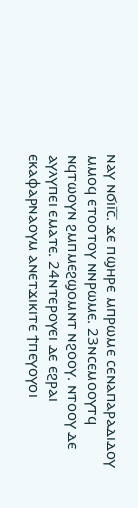ⲛⲁⲩ ⲛϭⲓⲓ̅ⲥ̅. ϫⲉ ⲡϣⲏⲣⲉ ⲙⲡⲣⲱⲙⲉ ⲥⲉⲛⲁⲡⲁⲣⲁⲇⲓⲇⲟⲩ ⲙⲙⲟϥ ⲉⲧⲟⲟⲧⲟⲩ ⲛⲛⲣⲱⲙⲉ. 23ⲛⲥⲉⲙⲟⲟⲩⲧϥ ⲛϥⲧⲱⲟⲩⲛ ϩⲙⲡⲙⲉϩϣⲟⲙⲛⲧ ⲛϩⲟⲟⲩ. ⲛⲧⲟⲟⲩ ⲇⲉ ⲁⲩⲗⲩⲡⲉⲓ ⲉⲙⲁⲧⲉ. 24ⲛⲧⲉⲣⲟⲩⲉⲓ ⲇⲉ ⲉϩⲣⲁⲓ ⲉⲕⲁⲫⲁⲣⲛⲁⲟⲩⲙ ⲁⲛⲉⲧϫⲓⲕⲓⲧⲉ ϯⲡⲉⲩⲟⲩⲟⲓ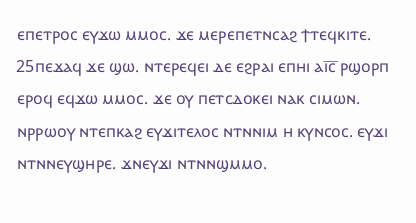ⲉⲡⲉⲧⲣⲟⲥ ⲉⲩϫⲱ ⲙⲙⲟⲥ. ϫⲉ ⲙⲉⲣⲉⲡⲉⲧⲛⲥⲁϩ ϯⲧⲉϥⲕⲓⲧⲉ. 25ⲡⲉϫⲁϥ ϫⲉ ϣⲱ. ⲛⲧⲉⲣⲉϥⲉⲓ ⲇⲉ ⲉϩⲣⲁⲓ ⲉⲡⲏⲓ ⲁⲓ̅ⲥ̅ ⲣϣⲟⲣⲡ ⲉⲣⲟϥ ⲉϥϫⲱ ⲙⲙⲟⲥ. ϫⲉ ⲟⲩ ⲡⲉⲧⲥⲇⲟⲕⲉⲓ ⲛⲁⲕ ⲥⲓⲙⲱⲛ. ⲛⲣⲣⲱⲟⲩ ⲛⲧⲉⲡⲕⲁϩ ⲉⲩϫⲓⲧⲉⲗⲟⲥ ⲛⲧⲛⲛⲓⲙ ⲏ ⲕⲩⲛⲥⲟⲥ. ⲉⲩϫⲓ ⲛⲧⲛⲛⲉⲩϣⲏⲣⲉ. ϫⲛⲉⲩϫⲓ ⲛⲧⲛⲛϣⲙⲙⲟ.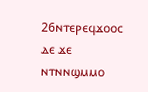26ⲛⲧⲉⲣⲉϥϫⲟⲟⲥ ⲇⲉ ϫⲉ ⲛⲧⲛⲛϣⲙⲙⲟ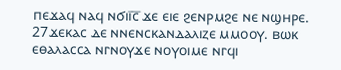ⲡⲉϫⲁϥ ⲛⲁϥ ⲛϭⲓⲓ̅ⲥ̅ ϫⲉ ⲉⲓⲉ ϩⲉⲛⲣⲙϩⲉ ⲛⲉ ⲛϣⲏⲣⲉ. 27ϫⲉⲕⲁⲥ ⲇⲉ ⲛⲛⲉⲛⲥⲕⲁⲛⲇⲁⲗⲓⲍⲉ ⲙⲙⲟⲟⲩ. ⲃⲱⲕ ⲉⲑⲁⲗⲁⲥⲥⲁ ⲛⲅⲛⲟⲩϫⲉ ⲛⲟⲩⲟⲓⲙⲉ ⲛⲅϥⲓ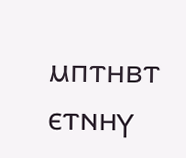ⲙⲡⲧⲏⲃⲧ ⲉⲧⲛⲏⲩ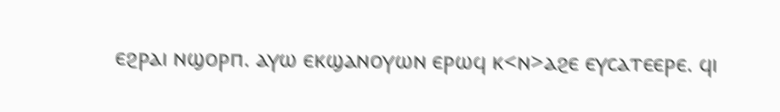ⲉϩⲣⲁⲓ ⲛϣⲟⲣⲡ. ⲁⲩⲱ ⲉⲕϣⲁⲛⲟⲩⲱⲛ ⲉⲣⲱϥ ⲕ<ⲛ>ⲁϩⲉ ⲉⲩⲥⲁⲧⲉⲉⲣⲉ. ϥⲓ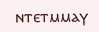ⲛⲧⲉⲧⲙⲙⲁⲩ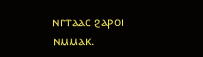ⲛⲅⲧⲁⲁⲥ ϩⲁⲣⲟⲓ ⲛⲙⲙⲁⲕ.